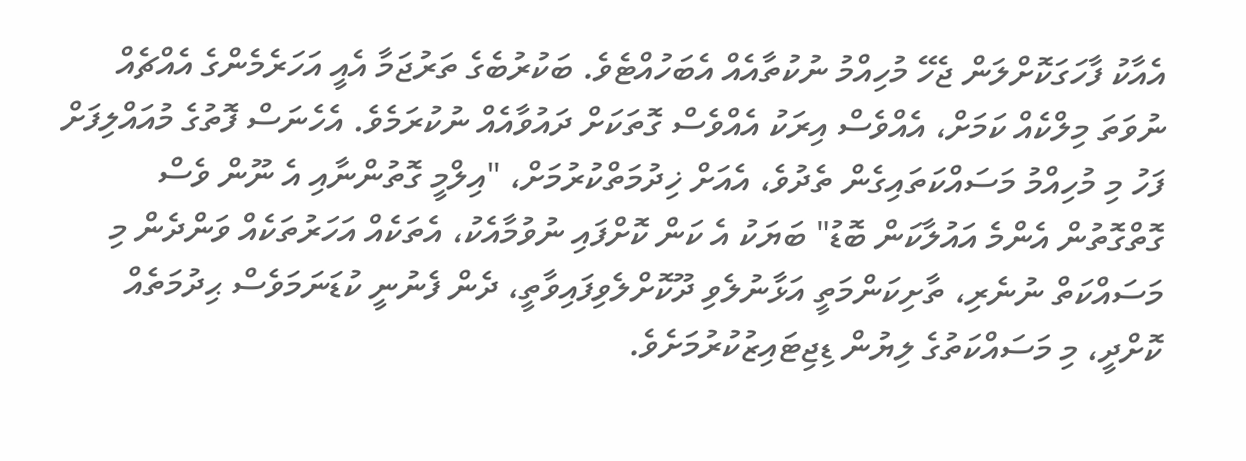އެއާކު ފާހަގަކޮށްލަން ޖެހޭ މުހިއްމު ނުކުތާއެއް އެބަހުއްޓެވެ. ބަކުރުބެގެ ތަރުޖަމާ އެއީ އަހަރެމެންގެ އެއްޗެއް ނުވަތަ މިލްކެއް ކަމަށް، އެއްވެސް އިރަކު އެއްވެސް ގޮތަކަށް ދައުވާއެއް ނުކުރަމެވެ. އެހެނަސް ފޮތުގެ މުއައްލިފަށް ފަހު މި މުހިއްމު މަސައްކަތައިގެން ތެދުވެ، އެއަށް ޚިދުމަތްކުރުމަށް، "އިލްމީ ގޮތުންނާއި އެ ނޫން ވެސް ގޮތްގޮތުން އެންމެ އައުލާކަން ބޮޑު" ބަޔަކު އެ ކަން ކޮށްފައި ނުވުމާއެކު، އެތަކެއް އަހަރުތަކެއް ވަންދެން މި މަސައްކަތް ނުނެރި، ތާށިކަންމަތީ އަޅާނުލެވި ދޫކޮށްލެވިފައިވާތީ، ދެން ފެނުނީ ކުޑަނަމަވެސް ޙިދުމަތެއް ކޮށްދީ، މި މަސައްކަތުގެ ލިޔުން ޑިޖިޓައިޒުކުރުމަށެވެ.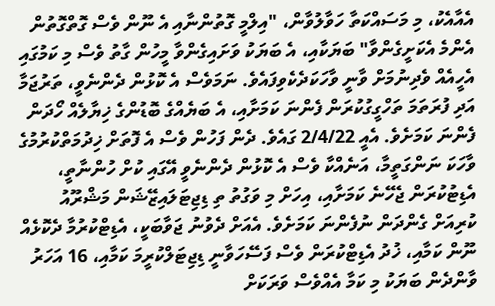އެއާއެކު، މި މަސައްކަތާ ހަވާލުވާން، "އިލްމީ ގޮތުންނާއި އެ ނޫން ވެސް ގޮތްގޮތުން އެންމެ އެކަށީގެންވާ" ބަޔަކާއި، އެ ބަޔަކު ވަށައިގެންވާ މީހުން ގާތު ވެސް މި ކަމުގައި އެހީއެއް ވެދިނުމަށް ވާނީ ވާހަކަދެކެވިފައެވެ. ނަމަވެސް އެ ކޮޅުން ދެންނެވީ، ތަރުޖަމާ އަދި ފުރަތަމަ ތަހްގީގުކުރަން ފެންނަ ކަމަށާއި، އެ ބަޔެއްގެ ބޮޑުންގެ ޚިޔާލެއް ހޯދަން ފެންނަ ކަމަށެވެ. އެއީ 2/4/22 ގައެވެ. ދެން ފަހުން ވެސް އެ ފޮތަށް ޚިދުމަތްކުރުމުގެ ވާހަކަ ނަންގަތީމާ، އަނެއްކާ ވެސް އެ ކޮޅުން ދެންނެވީ އޭގައި ކުށް ހުންނާތީ، އެޑިޓުކުރަން ޖެހޭނެ ކަމަށާއި، އިހަށް މި ވަގުތު ތި ޑިޖިޓަލައިޒޭޝަން މަޝްރޫއު ކުރިއަށް ގެންދަން ނުފެންނަ ކަމަށެވެ. އެއަށް ދެވުނު ޖަވާބަކީ، އެޑިޓްކުރުމާ ދެކޮޅެއް ނޫން ކަމާއި، ޚުދު އެޑިޓްކުރަން ވެސް ފަސޭހަވާނީ ޑިޖިޓަލްކުރީމަ ކަމާއި، 16 އަހަރު ވާންދެން ބަޔަކު މި ކަމާ އެއްވެސް ވަރަކަށް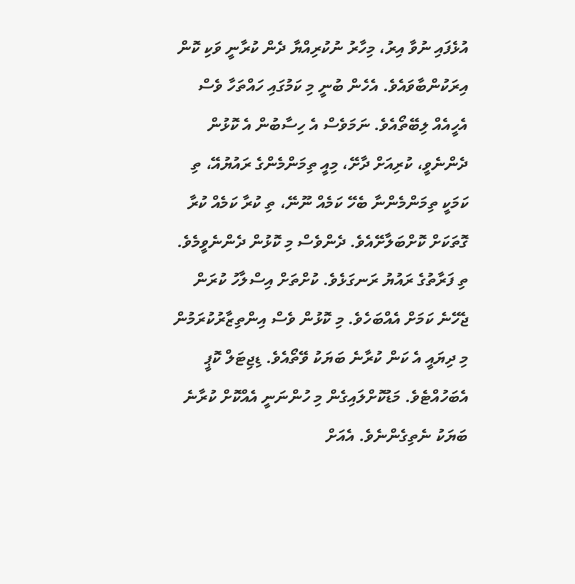އުޅެފައި ނުވާ އިރު، މިހާރު ނުކުރިއްޔާ ދެން ކުރާނީ ވަކި ކޮން އިރަކުންބާވައެވެ. އެހެން ބުނީ މި ކަމުގައި ހައްތަހާ ވެސް އެހީއެއް ލިބޭތޯއެވެ. ނަމަވެސް އެ ހިސާބުން އެ ކޮޅުން ދެންނެވީ، ކުރިއަށް ދާށޭ، މިއީ ތިމަންމެންގެ ރައުޔުއޭ، ތި ކަމަކީ ތިމަންމެންނާ ބެހޭ ކަމެއް ނޫނޭ، ތި ކުރާ ކަމެއް ކުރާ ގޮތަކަށް ކޮށްބަލާށޭއެވެ. ދެންވެސް މި ކޮޅުން ދެންނެވީމެވެ. ތި ފަރާތުގެ ރައުޔު ރަނގަޅެވެ. ކުށްތަށް އިސްލާހު ކުރަން ޖެހޭނެ ކަމަށް އެއްބަހެވެ. މި ކޮޅުން ވެސް އިންތިޒާރުކުރަމުން މި ދިޔައީ އެ ކަން ކުރާނެ ބަޔަކު ވޭތޯއެވެ. ޑިޖިޓަލް ކޮޕީ އެބަހުއްޓެވެ. މަޑުކޮށްލައިގެން މި ހުންނަނީ އެއްކޮށް ކުރާނެ ބަޔަކު ނެތިގެންނެވެ. އެއަށް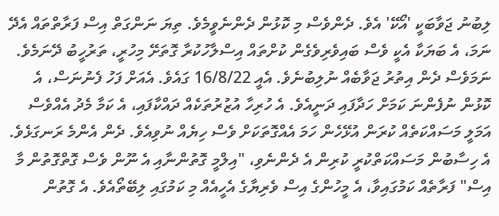ލިބުނު ޖަވާބަކީ 'އޯކޭ' އެވެ. ދެންވެސް މި ކޮޅުން ދެންނެވީމެވެ. ތިޔަ ނަންގަތް އިސް ފަރާތްތައް އެދޭ ނަމަ، އެ ބަޔަކާ އެކީ ވެސް ބައިވެރިވެގެން ކުށްތައް އިސްލާހުކުރާ ގޮތަށޭ މިހުރީ، ތަރުހީބު ދޭނަމެވެ. ނަމަވެސް ދެން އިތުރު ޖަވާބެއް ނުލިބުނެވެ. އެއީ 16/8/22 ގައެވެ. އެއަށް ފަހު ފެނުނަސް، އެ ކޮޅުން ނުފެންނަ ކަމަށް ހަދާފައި ދަނީއެވެ. އެ ހުރިހާ އުޒުރުތަކެއް ދައްކާފައި، އެ ކަމާ މެދު އެއްވެސް އަމަލީ މަސައްކަތެއް ކުރަން އުޅޭހެން ހަމަ އެއްގޮތަކަށް ވެސް ހިޔެއް ނުވިއެވެ. ދެން އެންމެ ރަނގަޅެވެ. އެ ހިސާބުން މަސައްކަތްކުރީ ކުރިން އެ ދެންނެވި، "އިލްމީ ގޮތުންނާއި އެ ނޫން ވެސް ގޮތްގޮތުން މާ އިސް" ފަރާތެއް ކަމުގައިވާ، އެ މީހުންގެ އިސް ވެރިޔާގެ އެހީއެއް މި ކަމުގައި ލިބޭތޯއެވެ. އެ ގޮތުން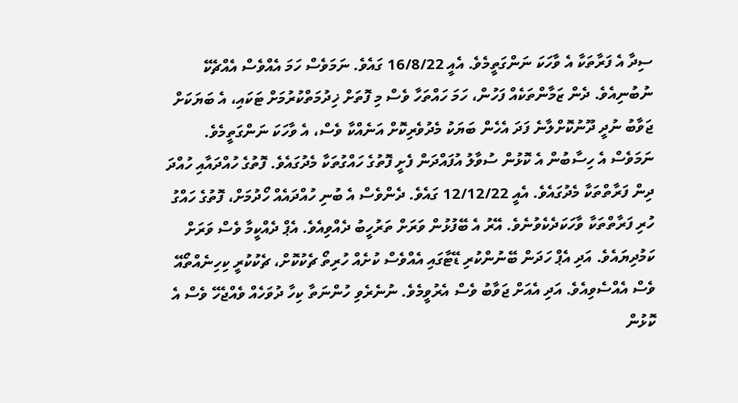ސިދާ އެ ފަރާތަކާ އެ ވާހަކަ ނަންގަތީމެވެ. އެއީ 16/8/22 ގައެވެ. ނަމަވެސް ހަމަ އެއްވެސް އެއްޗެކޭ ނުބުނިއެވެ. ދެން ޒަމާންތަކެއް ފަހުން، ހަމަ ހައްތަހާ ވެސް މި ފޮތަށް ޚިދުމަތްކުރުމަށް ޓަކައި، އެ ބަޔަކަށް ޖަވާބު ނުދީ ދޫނުކޮށްލާނެ ފަދަ އެހެން ބަޔަކު މެދުވެރިކޮށް އަނެއްކާ ވެސް، އެ ވާހަކަ ނަންގަތީމެވެ. ނަމަވެސް އެ ހިސާބުން އެ ކޮޅުން ސުވާލު އުފައްދަން ފެށީ ފޮތުގެ ހައްގުތަކާ މެދުގައެވެ. ފޮތުގެ ހުއްދައާއި ހުއްދަ ދިން ފަރާތްތަކާ މެދުގައެވެ. އެއީ 12/12/22 ގައެވެ. ދެންވެސް އެ ބުނި ހުއްދައެއް ހޯދުމަށް، ފޮތުގެ ހައްގު ހުރި ފަރާތްތަކާ ވާހަކަދެކެވުނެވެ. އޭރު އެ ބޭފުޅުން ވަރަށް ތަރުހީބު ދެއްވިއެވެ. އެޕް ދެއްކީމާ ވެސް ވަރަށް ކަމުދިޔައެވެ. އަދި އެޕް ހަދަން ބޭނުންކުރި ޑޭޓާގައި އެއްވެސް ކުށެއް ހުރިތޯ ޗެކުކޮށް، ޗެކުކުރީ ކިހިނެއްތޯއޭ ވެސް އެއްސެވިއެވެ. އަދި އެއަށް ޖަވާބު ވެސް އެރުވީމެވެ. ނުނެރެވި ހުންނަތާ ކިހާ ދުވަހެއް ވެއްޖެހޭ ވެސް އެ ކޮޅުން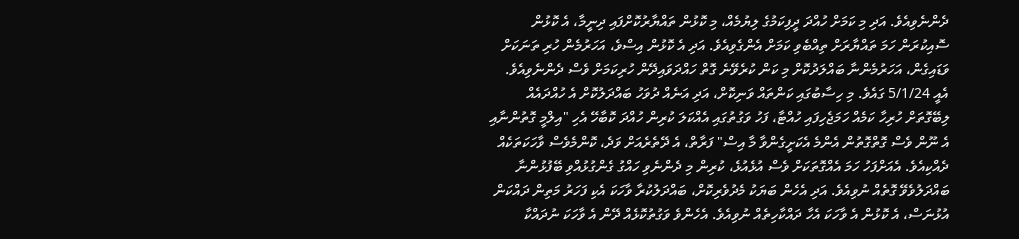ދެންނެވިއެވެ. އަދި މި ކަމަށް ހުއްދަ ދީފިކަމުގެ ލިޔުމެއް، މި ކޮޅުން ތައްޔާރުކޮށްފައި ދިނީމާ، އެ ކޮޅުން ސޮއިކުރަން ހަމަ ތައްޔާރަށް ތިއްބެވި ކަމަށް އެންގެވިއެވެ. އަދި އެ ކޮޅުން އިސްވެ، އަހަރުމެން ހުރި ތަނަކަށް ވަޑައިގެން، އަހަރުމެންނާ ބައްލަދުކޮށް މި ކަން ކުރެވޭނެ ގޮތް ހައްދަވައިދޭން ހުރިކަމަށް ވެސް ދެންނެވިއެވެ. އެއީ 5/1/24 ގައެވެ. މި ހިސާބުގައި ކަންތައް ވަނިކޮށް، އަދި އަނެއް ދުވަހު ބައްދަލުކޮށް އެ ހުއްދައެއް ލިބޭގޮތަށް ހުރިހާ ކަމެއް ހަމަޖެހިފައި ހުއްޓާ، ފަހު ވަގުތުގައި އެއްކަލަ ކުރިން ހުއްދަ ކޮބާހޭ އެހި "އިލްމީ ގޮތުންނާއި އެ ނޫން ވެސް ގޮތްގޮތުން އެންމެ އެކަށީގެންވާ މާ އިސް" ފަރާތް، އެ ދޭތެރެއަށް ވަދެ، ކޮންމެވެސް ވާހަކަތަކެއް ދެއްކިއެވެ. އެއަށްފަހު ހަމަ އެއްގޮތަކަށް ވެސް އުޅެއުޅެ، ކުރިން މި ދެންނެވި ހައްގު ގެންގުޅުއްވި ބޭފުޅުންނާ ބައްދަލުވެވޭ ގޮތެއް ނުވިއެވެ. އަދި އެހެން ބަޔަކު މެދުވެރިކޮށް، ބައްދަލުކުރާ ވާހަކަ އެކި ފަހަރު މަތިން ދައްކަން އުޅުނަސް، އެ ކޮޅުން އެ ވާހަކަ އެހާ ދައްކާހިތެއް ނުވިއެވެ. އެހެންވެ ވަގުތުކޮޅެއް ދޭން އެ ވާހަކަ ނުދައްކާ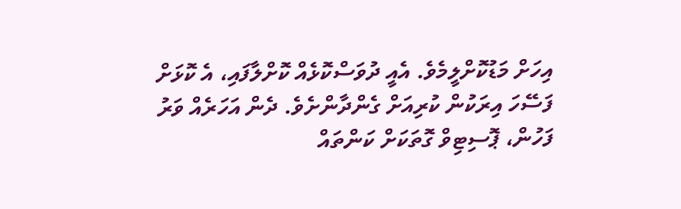އިހަށް މަޑުކޮށްލީމެވެ. އެއީ ދުވަސްކޮޅެއް ކޮށްލާފައި، އެ ކޮޅަށް ފަސޭހަ އިރަކުން ކުރިއަށް ގެންދާންށެވެ. ދެން އަހަރެއް ވަރު ފަހުން، ޕޮސިޓިވް ގޮތަކަށް ކަންތައް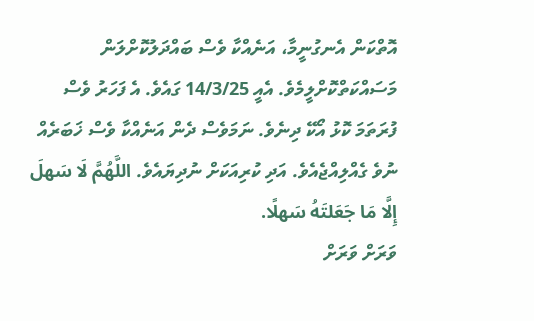އޮތްކަން އެނގުނީމާ، އަނެއްކާ ވެސް ބައްދަލުކޮށްލަން މަސައްކަތްކޮށްލީމެވެ. އެއީ 14/3/25 ގައެވެ. އެ ފަހަރު ވެސް ފުރަތަމަ ކޮޅު އޯކޭ ދިނެވެ. ނަމަވެސް ދެން އަނެއްކާ ވެސް ޚަބަރެއް ނުވެ ގެއްލިއްޖެއެވެ. އަދި ކުރިއަކަށް ނުދިޔައެވެ. اللَّهُمَّ لَا سَهلَ إِلَّا مَا جَعَلتَهُ سَهلًا.
ވަރަށް ވަރަށް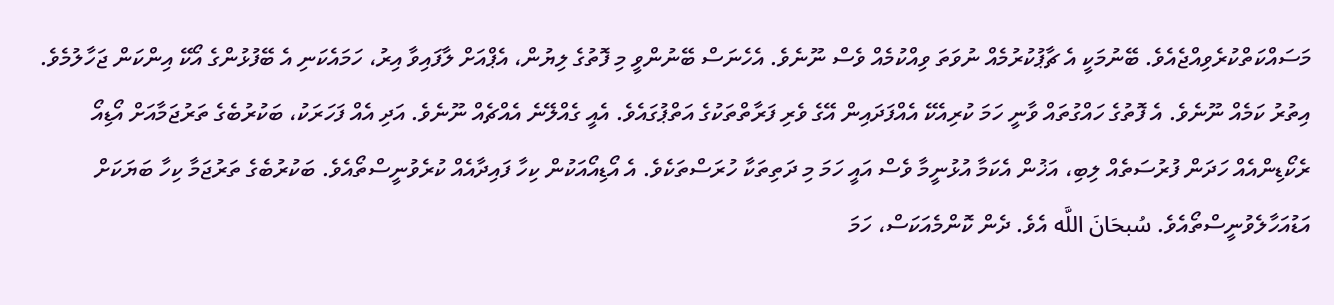މަސައްކަތްކުރެވިއްޖެއެވެ. ބޭނުމަކީ އެ ޗާޕުކުރުމެއް ނުވަތަ ވިއްކުމެއް ވެސް ނޫނެވެ. އެހެނަސް ބޭނުންވީ މި ފޮތުގެ ލިޔުން، އެޕްއަށް ލާފައިވާ އިރު، ހަމައެކަނި އެ ބޭފުޅުންގެ އޯކޭ އިންކަން ޖަހާލުމެވެ. އިތުރު ކަމެއް ނޫނެވެ. އެ ފޮތުގެ ހައްގުތައް ވާނީ ހަމަ ކުރިއެކޭ އެއްފަދައިން އޭގެ ވެރި ފަރާތްތަކުގެ އަތްޕުގައެވެ. އެއީ ގެއްލޭނެ އެއްޗެއް ނޫނެވެ. އަދި އެއް ފަހަރަކު، ބަކުރުބެގެ ތަރުޖަމާއަށް އޯޑިއޯ ރެކޯޑިންއެއް ހަދަން ފުރުސަތެއް ލިބި، އަޚުން އެކަމާ އުޅުނީމާ ވެސް އައީ ހަމަ މި ދަތިތަކާ ހުރަސްތަކެވެ. އެ އޯޑިއޯއަކުން ކިހާ ފައިދާއެއް ކުރެވުނީސްތޯއެވެ. ބަކުރުބެގެ ތަރުޖަމާ ކިހާ ބަޔަކަށް އަޑުއަހާލެވުނީސްތޯއެވެ. سُبحَانَ اللَّه އެވެ. ދެން ކޮންމެއަކަސް، ހަމަ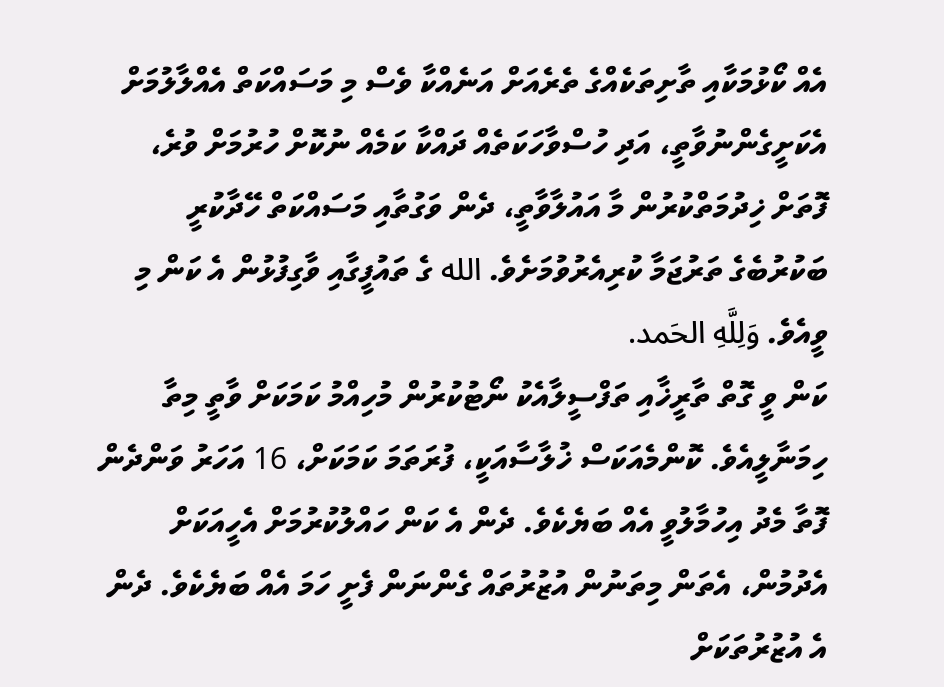އެއް ކޯޅުމަކާއި ތާށިތަކެއްގެ ތެރެއަށް އަނެއްކާ ވެސް މި މަސައްކަތް އެއްލާލުމަށް އެކަށީގެންނުވާތީ، އަދި ހުސްވާހަކަތެއް ދައްކާ ކަމެއް ނުކޮށް ހުރުމަށް ވުރެ، ފޮތަށް ޚިދުމަތްކުރުން މާ އައުލާވާތީ، ދެން ވަގުތާއި މަސައްކަތް ހޭދާކުރީ ބަކުރުބެގެ ތަރުޖަމާ ކުރިއެރުވުމަށެވެ. الله ގެ ތައުފީގާއި ވާގިފުޅުން އެ ކަން މި ވީއެވެ. وَلِلَّهِ الحَمد.
ކަން ވީ ގޮތް ތާރީޚާއި ތަފްސީލާއެކު ނޯޓުކުރުން މުހިއްމު ކަމަކަށް ވާތީ މިތާ ހިމަނާލީއެވެ. ކޮންމެއަކަސް ޚުލާސާއަކީ، ފުރަތަމަ ކަމަކަށް، 16 އަހަރު ވަންދެން ފޮތާ މެދު އިހުމާލުވީ އެއް ބަޔެކެވެ. ދެން އެ ކަން ހައްލުކުރުމަށް އެހީއަކަށް އެދުމުން، އެތަން މިތަނުން އުޒުރުތައް ގެންނަން ފެށީ ހަމަ އެއް ބަޔެކެވެ. ދެން އެ އުޒުރުތަކަށް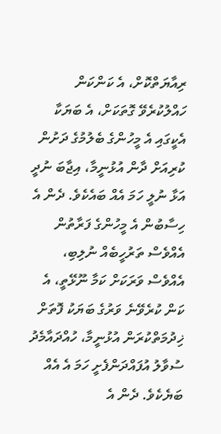ރިއާޔަތްކޮށް، އެ ކަންކަން ހައްލުކުރެވޭ ގޮތަކަށް، އެ ބަޔަކާ އެކީގައި އެ މީހުންގެ ބެލުމުގެ ދަށުން ކުރިއަށް ދާން އުޅުނީމާ، އިޖާބަ ނުދީ އަޅާ ނުލީ ހަމަ އެއް ބައެކެވެ. ދެން އެ ހިސާބުން އެ މީހުންގެ ފަރާތުން އެއްވެސް ތަރުހީބެއް ނުލިބި، އެއްވެސް ވަރަކަށް ކަމާ ނޫޅޭތީ، އެ ކަން ކުރެވޭނެ ވަރުގެ ބަޔަކު ފޮތަށް ޚިދުމަތްކުރަން އުޅުނީމާ، ހުއްދައާމެދު ސުވާލު އުފައްދަންފެށީ ހަމަ އެ އެއް ބަޔެކެވެ. ދެން އެ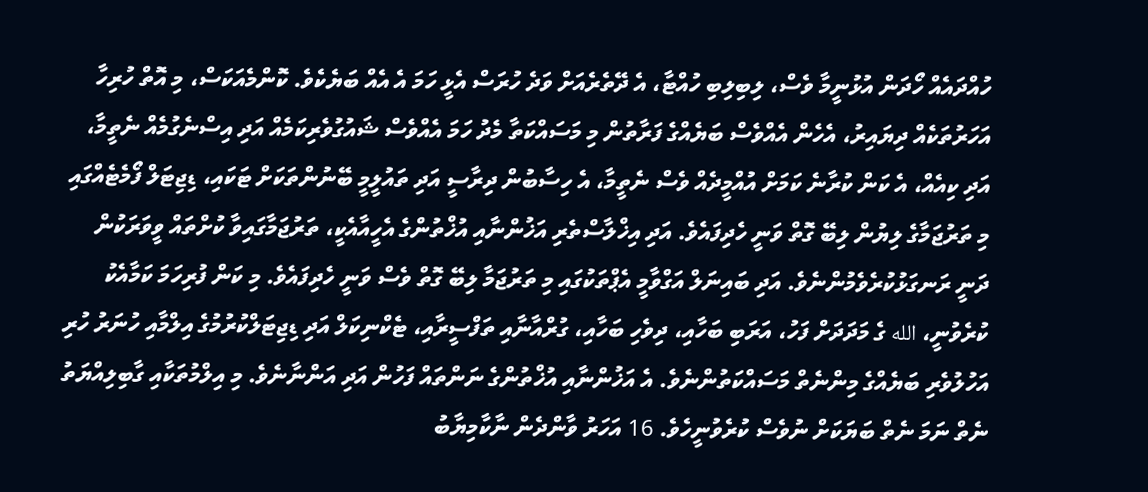ހުއްދައެއް ހޯދަން އުޅުނީމާ ވެސް، ލިބިލިބި ހުއްޓާ، އެ ދޭތެރެއަށް ވަދެ ހުރަސް އެޅީ ހަމަ އެ އެއް ބަޔެކެވެ. ކޮންމެއަކަސް، މި އޮތް ހުރިހާ އަހަރުތަކެއް ދިޔައިރު، އެހެން އެއްވެސް ބަޔެއްގެ ފަރާތުން މި މަސައްކަތާ މެދު ހަމަ އެއްވެސް ޝައުގުވެރިކަމެއް އަދި އިސްނެގުމެއް ނެތީމާ، އަދި ކިއެއް، އެ ކަން ކުރާނެ ކަމަށް އުއްމީދެއް ވެސް ނެތީމާ، އެ ހިސާބުން ދިރާސީ އަދި ތައުލީމީ ބޭނުންތަކަށް ޓަކައި، ޑިޖިޓަލް ފޯމެޓެއްގައި މި ތަރުޖަމާގެ ލިޔުން ލިބޭ ގޮތް ވަނީ ހެދިފައެވެ. އަދި އިޚްލާސްތެރި އަޚުންނާއި އުޚްތުންގެ އެހީއާއެކީ، ތަރުޖަމާގައިވާ ކުށްތައް ވީވަރަކުން ދަނީ ރަނގަޅުކުރެވެމުންނެވެ. އަދި ބައިނަލް އަގްވާމީ އެޕްތަކުގައި މި ތަރުޖަމާ ލިބޭ ގޮތް ވެސް ވަނީ ހެދިފައެވެ. މި ކަން ފުރިހަމަ ކަމާއެކު ކުރެވުނީ، الله ގެ މަދަދަށް ފަހު، އަރަބި ބަހާއި، ދިވެހި ބަހާއި، ގުރްއާނާއި ތަފްސީރާއި، ޓެކްނިކަލް އަދި ޑިޖިޓަލްކުރުމުގެ އިލްމާއި ހުނަރު ހުރި އަހުލުވެރި ބަޔެއްގެ މިންނެތް މަސައްކަތުންނެވެ. އެ އަޚުންނާއި އުޚްތުންގެ ނަންތައް ފަހުން އަދި އަންނާނެވެ. މި އިލްމުތަކާއި ގާބިލިއްޔަތު ނެތް ނަމަ ނެތް ބަޔަކަށް ނުވެސް ކުރެވުނީހެވެ. 16 އަހަރު ވާންދެން ނާކާމިޔާބު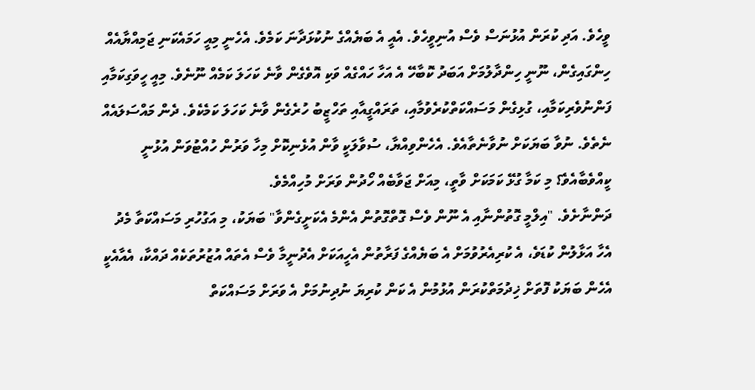ވީހެވެ. އަދި ކުރަން އުޅުނަސް ވެސް އުނިވީހެވެ. އެއީ އެ ބަޔެއްގެ ނުކުޅަދާނަ ކަމެވެ. އެހެނީ މިއީ ހަމައެކަނި ޖަމިއްޔާއެއް ހިންގައިގެން، ނޫނީ ހިންދާލުމަށް އަބަދު ކޮބާހޭ އެ އަހާ ހައްގެއް ވަކި އޮވެގެން ވާނެ ކަހަލަ ކަމެއް ނޫނެވެ. މިއީ ހީވަގިކަމާއި ފަންނުވެރިކަމާއި، ގުޅިގެން މަސައްކަތްކުރެވުމާއި، ތަރައްގީއާއި ތަހްޒީބު ހުރެގެން ވާނެ ކަހަލަ ކަމެކެވެ. ދެން މައްސަލައެއް ނެތެވެ. ނުވާ ބަޔަކަށް ނުވާނެތާއެވެ. އެހެންވިއްޔާ، ސުވާލަކީ ވާން އުޅެނިކޮށް މިހާ ވަރުން ހުއްޓުވަން އުޅުނީ ކީއްވެބާއެވެ؟ މި ކަމާ ގުޅޭ ކަމަކަށް ވާތީ، މިއަށް ޖަވާބެއް ހޯދުން ވަރަށް މުހިއްމެވެ.
ދަންނާށެވެ. "އިލްމީ ގޮތުންނާއި އެ ނޫން ވެސް ގޮތްގޮތުން އެންމެ އެކަށީގެންވާ" ބަޔަކު، މި އަގުހުރި މަސައްކަތާ މެދު އެހާ އަޅާލުން ކުޑަވެ، އެ ކުރިއެރުވުމަށް އެ ބަޔެއްގެ ފަރާތުން އެހީއަކަށް އެދުނީމާ ވެސް އެތައް އުޒުރުތަކެއް ދައްކާ، އެއާއެކީ އެހެން ބަޔަކު ފޮތަށް ޚިދުމަތްކުރަން އުޅުމުން އެ ކަން ކުރިޔަ ނުދިނުމަށް އެ ވަރަށް މަސައްކަތް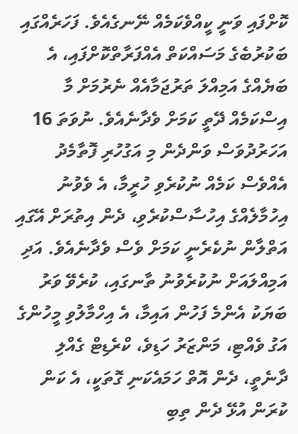ކޮށްފައި ވަނީ ކީއްވެކަމެއް ނޭނގެއެވެ. ފަހަރެއްގައި ބަކުރުބެގެ މަސައްކަތް އެއްފަރާތްކޮށްފައި، އެ ބަޔެއްގެ އަމިއްލަ ތަރުޖަމާއެއް ނެރުމަށް މާ އިސްކަމެއް ދޭތީ ކަމަށް ވެދާނެއެވެ. ނުވަތަ 16 އަހަރުދުވަސް ވަންދެން މި އަގުހުރި ފޮތާމެދު އެއްވެސް ކަމެއް ނުކުރެވި ހުރީމާ، އެ ވެވުނު އިހުމާލެއްގެ އިހުސާސްކުރެވި، ދެން އިތުރަށް އޭގައި އަތްލާން ނުކެރެނީ ކަމަށް ވެސް ވެދާނެއެވެ. އަދި އަމިއްލައަށް ނުކުރެވުނު ތާނގައި، ކުރެވޭ ވަރު ބަޔަކު އެންމެ ފަހުން އައިމާ، އެ އިހްމާލުވި މީހުންގެ އަގު ވެއްޓި، މަންޒަރު ހަޑިވެ، ކްރެޑިޓް ގެއްލި ދާނެތީ، ދެން އޮތް ހަމައެކަނި ގޮތަކީ، އެ ކަން ކުރަން އުޅޭ ދެން ތިބި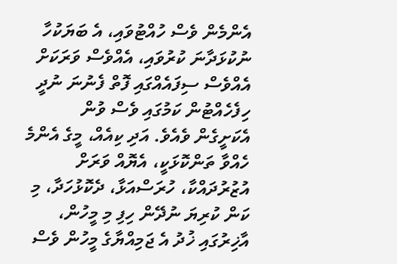އެންމެން ވެސް ހުއްޓުވައި، އެ ބަޔަކުހާ ނުކުޅަދާނަ ކުރުވައި، އެއްވެސް ވަރަކަށް އެއްވެސް ސިފައެއްގައި ފޮތް ފެނުނަ ނުދީ ހިފެހެއްޓުން ކަމުގައި ވެސް ވުން އެކަށީގެން ވެއެވެ. އަދި ކިއެއް، މީގެ އެންމެ ހެއްވާ ތަންކޮޅަކީ، އެޔޮއް ވަރަށް އުޒުރުދައްކާ، ހުރަސްއަޅާ، ދެކޮޅުހަދާ، މި ކަން ކުރިޔަ ނުދޭން ހިފި މި މީހުން، އާޚިރުގައި ޚުދު އެ ޖަމިއްޔާގެ މީހުން ވެސް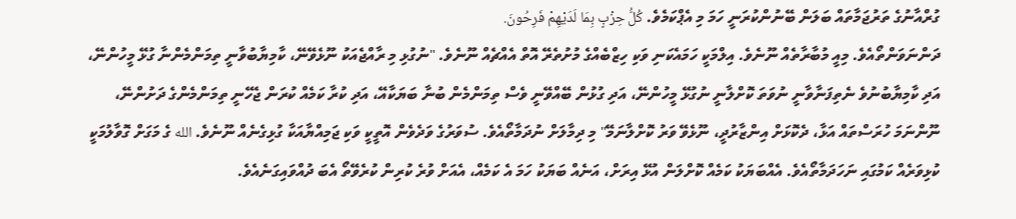ގުރްއާނުގެ ތަރުޖަމާތައް ބަލަން ބޭނުންކުރަނީ ހަމަ މި އެޕްކަމެވެ. كُلُّ حِزْبٍ بِمَا لَدَيْهِمْ فَرِحُونَ.
ދަންނަވަންތޯއެވެ. މިއީ މުބާރާތެއް ނޫނެވެ. އިލްމަކީ ހަމައެކަނި ވަކި ހިޒްބެއްގެ މުށުތެރޭ އޮތް އެއްޗެއް ނޫނެވެ. "ނުގުޅި މި ރާއްޖެއަކު ނޫޅެވޭނޭ، ކާމިޔާބުވާނީ ތިމަންމެންނާ ގުޅޭ މީހުންނޭ، އަދި ކާމިޔާބުނުވެ ނެތިފަނާވާނީ ނުވަތަ ކޮށްލާނީ ނުގުޅޭ މީހުންނޭ، އަދި ގުޅުން ބޭއްވޭނީ ވެސް ތިމަންމެން ބުނާ ބަޔަކާއޭ، އަދި ކުރާ ކަމެއް ކުރަން ޖެހޭނީ ތިމަންމެންގެ ދަށުންނޭ، ނޫންނަމަ ހުރަސްތައް އަޅާ، ދެކޮޅަށް އިންޒާރުދީ، ނޫޅެވޭ ވަރު ކޮށްލާނަމޭ" މި ދިމާލަށް ނުދަމާތޯއެވެ. ސުވަރުގެ ވަދެވެން އޮތީކީ ވަކި ޖަމިއްޔާއަކާ ގުޅިގެނެއް ނޫނެވެ. الله ގެ މަގަށް ގޮވާލުމަކީ ކުޅިވަރެއް ކަމުގައި ނަހަދަމާތޯއެވެ. އެއްބަޔަކު ކަމެއް ކޮށްލަން އުޅޭ އިރަށް، އަނެއް ބަޔަކު ހަމަ އެ ކަމެއް، އެއަށް ވުރެ ކުރިން ކުރެވޭތޯ އެބަ ދުއްވައިގަނެއެވެ.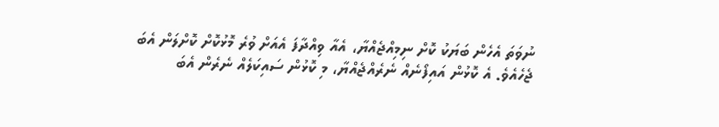ނުވަތަ އެހެން ބަޔަކު ކޮށް ނިމިއްޖެއްޔާ، އެއާ ވިއްދާފަ އެއަށް ވުރެ މޮޅުކޮށް ކޮށްލަން އެބަ ޖެހެއެވެ. އެ ކޮޅުން އައިފޯނެއް ނެރެއްޖެއްޔާ، މި ކޮޅުން ސައިކަލެއް ނެރެން އެބަ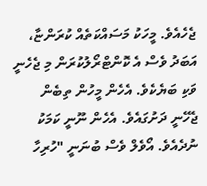ޖެހެއެވެ. މީހަކު މަސައްކަތެއް ކުރަންޏާ، އަބަދު ވެސް އެ ކޮންޓްރޯލުކުރަން މި ޖެހެނީ ވަކި ބަޔެކެވެ. އެހެން މީހުން ތިބެން ޖެހޭނީ ދަށުގައެވެ. އެހެން ނޫނީ ކަމަކު ނުދެއެވެ. އޯވެލް ވެސް ބުނަނީ "ހުރިހާ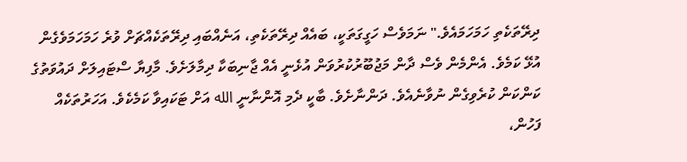ދިރޭތަކެތި ހަމަހަމައެވެ." ނަމަވެސް ހަގީގަތަކީ، ބައެއް ދިރޭތަކެތި، އަނެއްބައި ދިރޭތަކެއްޗަށް ވުރެ ހަމަހަމަވެގެން އުޅޭ ކަމެވެ. އެންމެން ވެސް ދާން މަޖުބޫރުކުރުވަން އުޅެނީ އެއް ޖާނިބަކާ ދިމާލަށެވެ. މާފިޔާ ސްޓައިލަށް ދައުވަތުގެ ކަންކަން ކުރެވިގެން ނުވާނެއެވެ. ދަންނާށެވެ. ބާކީ ދެމި އޮންނާނީ الله އަށް ޓަކައިވާ ކަމެކެވެ. އަހަރުތަކެއް ފަހުން،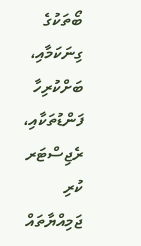ބޯތަކުގެ ގިނަކަމާއި، ބަށްކުރިހާ ފަންޑުތަކާއި، ރެޖިސްޓަރ ކުރި ޖަމިއްޔާތައް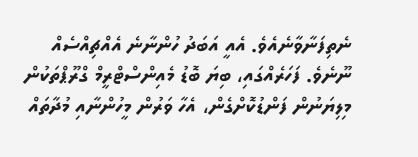ނެތިފަނާވާނެއެވެ. އެއީ އަބަދު ހުންނާނެ އެއްޗިއްސެއް ނޫނެވެ. ފަހަރެއްގައި، ބިޔަ ބޮޑު މެއިންސްޓްރީމް ގްރޫޕްތަކުން މިލިޔަނުން ފަންޑުކޮށްގެން، އެހާ ވަރުން މީހުންނާއި މުދާތައް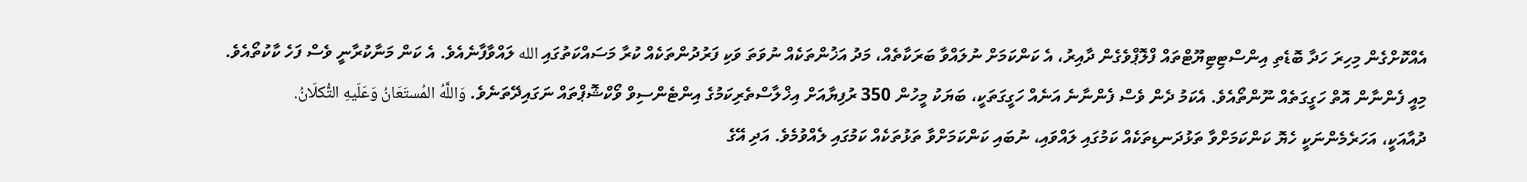އެއްކޮށްގެން މިހިރަ ހަދާ ބޮޑެތި އިންސްޓިޓިޔޫޓްތައް ފްލޮޕްވެގެން ދާއިރު، އެ ކަންކަމަށް ނުލައްވާ ބަރަކާތެއް، މަދު އަޚުންތަކެއް ނުވަތަ ވަކި ފަރުދުންތަކެއް ކުރާ މަސައްކަތުގައި الله ލައްވާފާނެއެވެ. އެ ކަން މަނާކުރާނީ ވެސް ފަހެ ކާކުތޯއެވެ. މިއީ ފެންނާން އޮތް ހަގީގަތެއް ނޫންތޯއެވެ. އެކަމު ދެން ވެސް ފެންނާނެ އަނެއް ހަގީގަތަކީ، ބަޔަކު މީހުން 350 ރުފިޔާއަށް އިޚްލާސްތެރިކަމުގެ އިންޓެންސިވް ވޯކްޝޮޕްތައް ނަގައިދޭތަނެވެ. وَاللَّهُ المُستَعَانُ وَعَلَيهِ التُّكلَانُ.
ދުއާއަކީ، އަހަރެމެންނަކީ ހެޔޮ ކަންކަމަށްވާ ތަޅުދަނޑިތަކެއް ކަމުގައި ލައްވައި، ނުބައި ކަންކަމަށްވާ ތަޅުތަކެއް ކަމުގައި ލެއްވުމެވެ. އަދި އޭގެ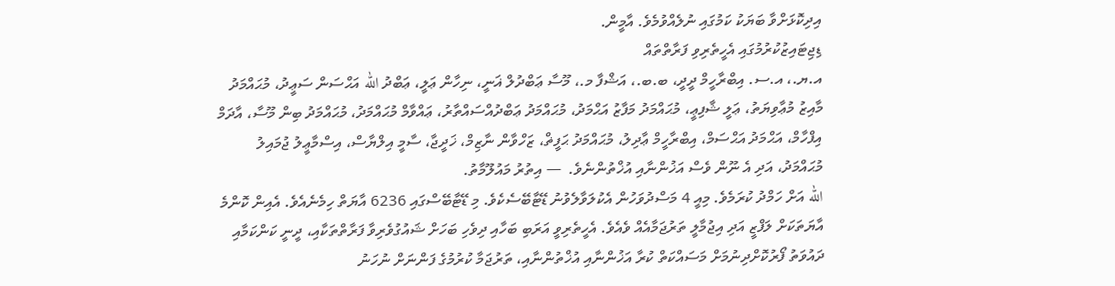އިދިކޮޅަށްވާ ބަޔަކު ކަމުގައި ނުލެއްވުމެވެ. އާމީން.
ޑިޖިޓައިޒުކުރުމުގައި އެހީތެރިވި ފަރާތްތައް
އ.ޔ.، އ.ސ. އިބްރާހީމް ދީދީ، ބ.ބ.، އަޝްފާ މ.، މޫސާ ޢަބްދުލް ޣަނީ، ނިހާން ޢަލީ، ޢަބްދު الله އަޙްސަން ސަޢީދު، މުޙައްމަދު މާއިޒު މުޢާވިޔަތު، ޢަލީ ޝާފިޢީ، މުޙައްމަދު މަފާޒު އަޙްމަދު، މުޙައްމަދު ޢަބްދުއްސައްތާރު، ޢައްވާމް މުޙައްމަދު، މުޙައްމަދު ބިން މޫސާ، އާދަމް އިފްހާމް، އަޙްމަދު އަޙްސަމް، އިބްރާހީމް ޢާދިލު، މުޙައްމަދު ޙަފީޡް، ޒަހްވާން ނާޒިމް، ޚަދީޖާ، ސާމީ އިލްޔާސް، އިސްމާޢީލު ޖުމައިލު މުޙައްމަދު، އަދި އެ ނޫން ވެސް އަޚުންނާއި އުޚްތުންނެވެ.  — އިތުރު މައުލޫމާތު.
الله އަށް ހަމްދު ކުރަމެވެ. މިއީ 4 މަސްދުވަހުން އެކުލަވާލެވުނު ޑޭޓާބޭސެކެވެ. މި ޑޭޓާބޭސްގައި 6236 އާޔަތް ހިމެނެއެވެ. އެއިން ކޮންމެ އާޔަތަކަށް ލަފްޒީ އަދި އިޖުމާލީ ތަރުޖަމާއެއް ވެއެވެ. އެހީތެރިވީ އަރަބި ބަހާއި ދިވެހި ބަހަށް ޝައުގުވެރިވާ ފަރާތްތަކާއި، ދީނީ ކަންކަމާއި ދައުވަތު ފޯރުކޮށްދިނުމަށް މަސައްކަތް ކުރާ އަޚުންނާއި އުޚްތުންނާއި، ތަރުޖަމާ ކުރުމުގެ ފަންނަށް ނުހަނު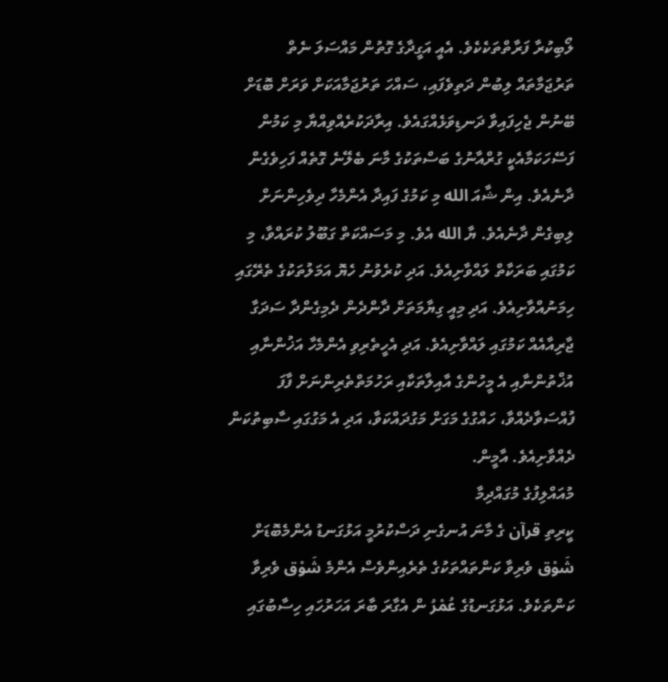ލޯބިކުރާ ފަރާތްތަކެކެވެ. އެއީ އަގީދާގެ ގޮތުން މައްސަލަ ނެތް ތަރުޖަމާތައް ލިބުން ދަތިވެފައި، ސައްހަ ތަރުޖަމާއަކަށް ވަރަށް ބޮޑަށް ބޭނުން ޖެހިފައިވާ ދަނޑިވަޅެއްގައެވެ. އިރާދަކުރެއްވިއްޔާ މި ކަމުން ފަސޭހަކަމާއެކީ ގުރްއާނުގެ ބަސްތަކުގެ މާނަ ބެލޭނެ ގޮތެއް ފަހިވެގެން ދާނެއެވެ. އިން ޝާއަ الله މި ކަމުގެ ފައިދާ އެންމެހާ ދިވެހިންނަށް ލިބިގެން ދާނެއެވެ. ޔާ الله އެވެ. މި މަސައްކަތް ގަބޫލު ކުރައްވާ، މި ކަމުގައި ބަރަކާތް ލައްވާށިއެވެ. އަދި ކުރެވުނު ހެޔޮ އަމަލުތަކުގެ ތެރޭގައި ހިމަނުއްވާށިއެވެ. އަދި މިއީ ގިޔާމަތަށް ދާންދެން ދެމިގެންދާ ސަދަގާ ޖާރިއާއެއް ކަމުގައި ލައްވާށިއެވެ. އަދި އެހީތެރިވި އެންމެހާ އަޚުންނާއި އުޚްތުންނާއި އެ މީހުންގެ އާއިލާތަކާއި ރަހުމަތްތެރިންނަށް ފާފަ ފުއްސަވާދެއްވާ، ހައްގުގެ މަގަށް މަގުދައްކަވާ، އަދި އެ މަގުގައި ސާބިތުކަން ދެއްވާށިއެވެ. އާމީން.
މުއައްލިފުގެ މުގައްދިމާ
ކީރިތި قرآن ގެ މާނަ އުނގެނި ދަސްކުރުމީ އަޅުގަނޑު އެންމެބޮޑަށް شَوْق ވެރިވާ ކަންތައްތަކުގެ ތެރެއިންވެސް އެންމެ شَوْق ވެރިވާ ކަންތަކެވެ. އަޅުގަނޑުގެ عُمْرُ ން އެގާރަ ބާރަ އަހަރުހައި ހިސާބުގައި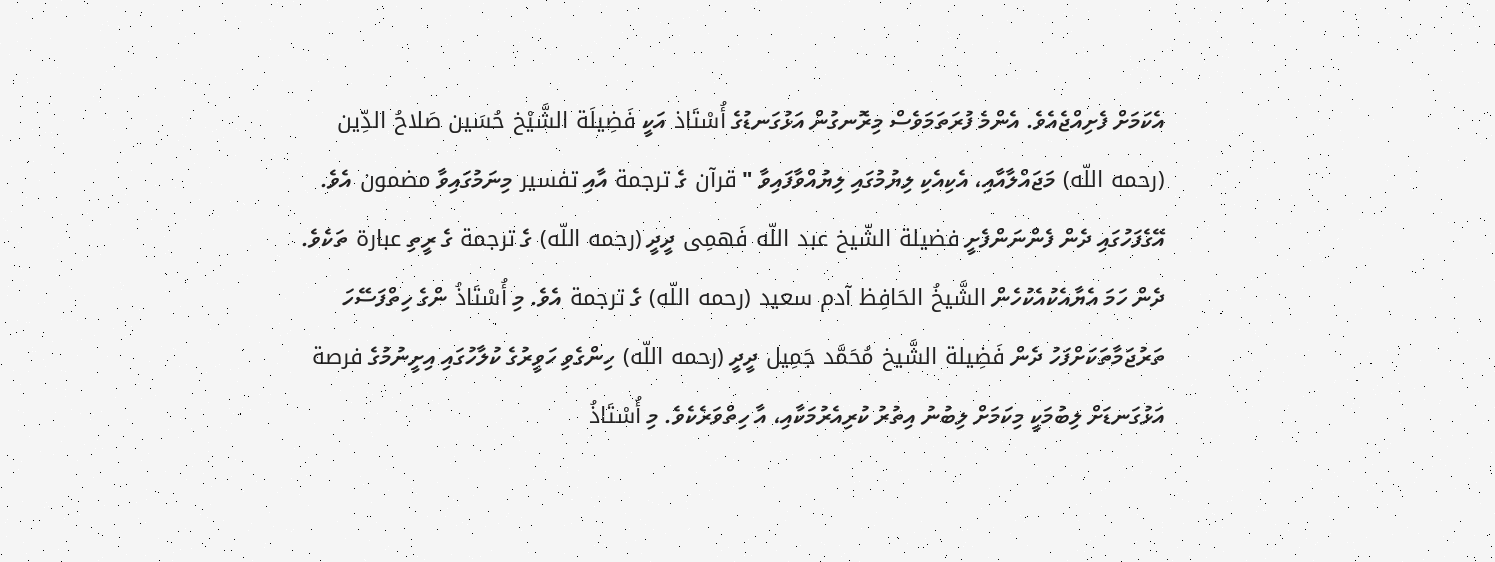އެކަމަށް ފެށިއްޖެއެވެ. އެންމެ ފުރަތަމަވެސް މިރޮނގުން އަޅުގަނޑުގެ أُسْتَاذ އަކީ فَضِيلَة الشَّيْخ حُسَين صَلاحُ الدِّين (رحمه اللّه) މަޖައްލާއާއި، އެކިއެކި ލިޔުމުގައި ލިޔުއްވާފައިވާ " قرآن ގެ ترجمة އާއި تفسير މިނަމުގައިވާ مضمون އެވެ. އޭގެފަހުގައި ދެން ފެންނަންފެށީ فضيلة الشّيخ عبد اللّه فَهمِى ދީދީ (رحمه اللّه) ގެ ترجمة ގެ ރީތި عبارة ތަކެވެ. ދެން ހަމަ އެޔާއެކުއެކުހެން الشَّيخُ الحَافِظ آدم سعيد (رحمه اللّه) ގެ ترجمة އެވެ. މި أُسْتَاذُ ންގެ ހިތްފަސޭހަ ތަރުޖަމާތަކަށްފަހު ދެން فَضِيلة الشَّيخ مُحَمَّد جَمِيل ދީދީ (رحمه اللّه) ހިންގެވި ހަވީރުގެ ކުލާހުގައި އިށީނުމުގެ فرصة އަޅުގަނޑަށް ލިބުމަކީ މިކަމަށް ލިބުނު އިތުރު ކުރިއެރުމަކާއި، އާ ހިތްވަރެކެވެ. މި أُسْتَاذُ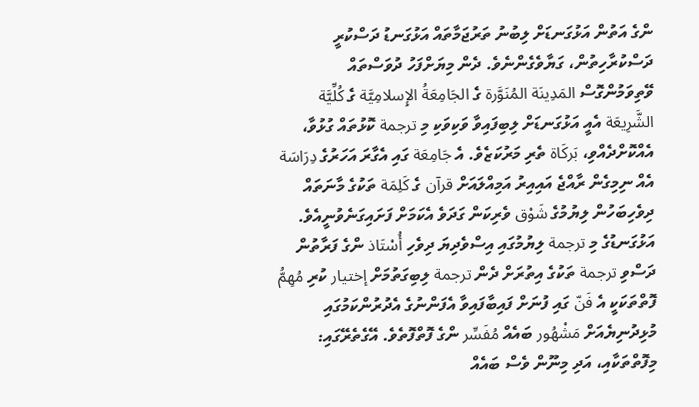ންގެ އަތުން އަޅުގަނޑަށް ލިބުނު ތަރުޖަމާތައް އަޅުގަނޑު ދަސްކުރީ ދަސްކުރާހިތުން، ގަޔާވެގެންނެވެ. ދެން މިޔަށްފަހު ދުވަސްތައް ވޭތިވަމުންގޮސް المَدِينَة المُنَوَّرة ގެ الجَامِعَةُ الإِسلامِيَّة ގެ كُلِّيَّة الشَّرِيعَة އެއީ އަޅުގަނޑަށް ލިބިފައިވާ ވަކިވަކި މި ترجمة ކޮޅުތައް ގުޅުވާ، އެއްކޮށްދެއްވި، بَركَاة ތެރި މަރުކަޒެވެ. އެ جَامِعَة ގައި އެގާރަ އަހަރުގެ دِرَاسَة އެއް ނިމިގެން ރާއްޖެ އައިއިރު އަމިއްލައަށް قرآن ގެ كَلِمَة ތަކުގެ މާނަތައް ދިވެހިބަހުން ލިޔުމުގެ شَوْق ވެރިކަން ގަދަވެ އެކަމަށް ފަށައިގަނެވުނީއެވެ.
އަޅުގަނޑުގެ މި ترجمة ލިޔުމުގައި އިސްވެދިޔަ ދިވެހި أُسْتَاذ ންގެ ފަރާތުން ދަސްވި ترجمة ތަކުގެ އިތުރަށް ދެން ترجمة ލިބިގަތުމަށް إختيار ކުރި مُهِمُّ ފޮތްތަކަކީ އެ فَنّ ގައި ފުނަށް ފައިބާފައިވާ އެފަންނުގެ އެދުރުންކަމުގައި މުޅިދުނިޔެއަށް مَشْهُور ބައެއް مُفَسِّر ންގެ ފޮތްފޮތެވެ. އޭގެތެރޭގައި:
މިފޮތްތަކާއި، އަދި މިނޫން ވެސް ބައެއް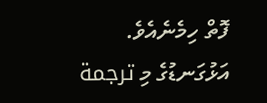ފޮތް ހިމެނެއެވެ.
އަޅުގަނޑުގެ މި ترجمة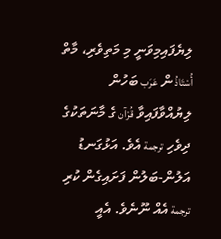ލިޔެފައިމިވަނީ މި މަތިވެރި، މާތް أُسْتَاذُ ން عَرَب ބަހުން ލިޔުއްވާފައިވާ قُرْآن ގެ މާނަތަކުގެ ދިވެހި ترجمة އެވެ. އަޅުގަނޑު އަލުން-ބަލުން ފަށައިގެން ކުރި ترجمة އެއް ނޫނެވެ. އެއީ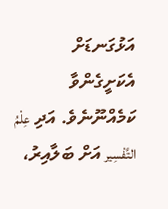އަޅުގަނޑަށް އެކަށީގެންވާ ކަމެއްނޫނެވެ. އަދި عِلْمُ التَّفْسِير އަށް ބަލާއިރު،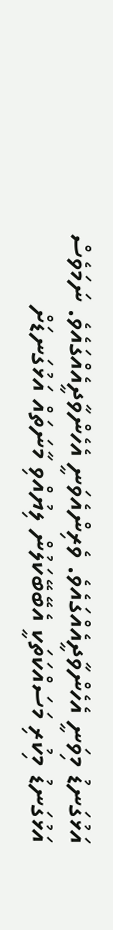އަޅުގަނޑު މިވަނީ އެހެންވާދީއެއްގައެވެ. ވެރިންއެވަނީ އެހެންވާދީއެއްގައެވެ. ނަމަވެސް އަޅުގަނޑު މިކުރި މަސައްކަތަކީ އެބޭބޭކަލުން ލިޔުއްވި މާނަތައް އަޅުގަނޑަށް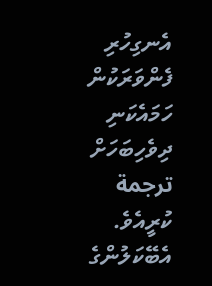އެނގިހުރި ފެންވަރަކުން ހަމައެކަނި ދިވެހިބަހަށް ترجمة ކުރީއެވެ. އެބޭކަލުންގެ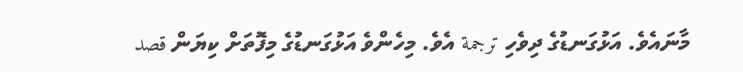މާނައެވެ. އަޅުގަނޑުގެ ދިވެހި ترجمة އެވެ. މިހެންވެ އަޅުގަނޑުގެ މިފޮތަށް ކިޔަން قصد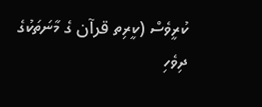ކުރީވެސް (ކީރިތ قرآن ގެ މާނަތަކުގެ ދިވެހި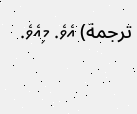ترجمة) އެވެ. މިއެވެ.